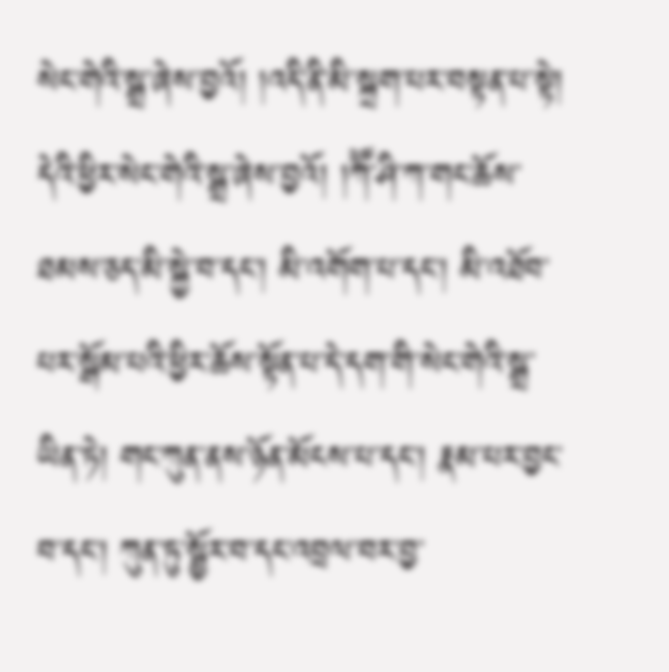སེང་གེའི་སྒྲ་ཞེས་བྱའོ། །འདི་ནི་མི་སྐྲག་པར་བསྟན་པ་སྟེ། དེའི་ཕྱིར་སེང་གེའི་སྒྲ་ཞེས་བྱའོ། །ཀཽ་ཤི་ཀ་གང་ཆོས་ཐམས་ཅད་མི་སྐྱེ་བ་དང་། མི་འགོག་པ་དང་། མི་འཐོབ་པར་སྒོམ་པའི་ཕྱིར་ཆོས་སྟོན་པ་དེ་དག་གི་སེང་གེའི་སྒྲ་ཡིན་ཏེ། གང་ཀུན་ནས་ཉོན་མོངས་པ་དང་། རྣམ་པར་བྱང་བ་དང་། ཀུན་ཏུ་སྦྱོར་བ་དང་འབྲལ་བར་བྱ་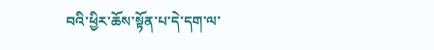བའི་ཕྱིར་ཆོས་སྟོན་པ་དེ་དག་ལ་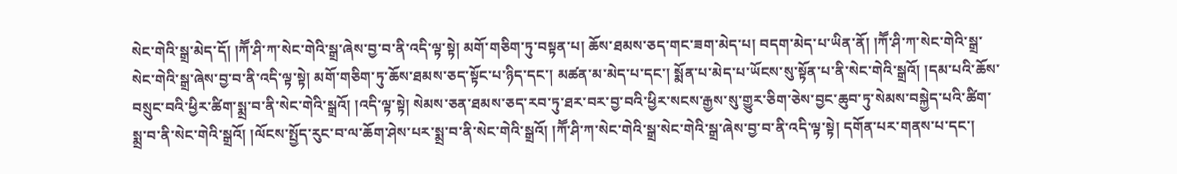སེང་གེའི་སྒྲ་མེད་དོ། །ཀཽ་ཤི་ཀ་སེང་གེའི་སྒྲ་ཞེས་བྱ་བ་ནི་འདི་ལྟ་སྟེ། མགོ་གཅིག་ཏུ་བསྟན་པ། ཆོས་ཐམས་ཅད་གང་ཟག་མེད་པ། བདག་མེད་པ་ཡིན་ནོ། །ཀཽ་ཤི་ཀ་སེང་གེའི་སྒྲ་སེང་གེའི་སྒྲ་ཞེས་བྱ་བ་ནི་འདི་ལྟ་སྟེ། མགོ་གཅིག་ཏུ་ཆོས་ཐམས་ཅད་སྟོང་པ་ཉིད་དང་། མཚན་མ་མེད་པ་དང་། སྨོན་པ་མེད་པ་ཡོངས་སུ་སྟོན་པ་ནི་སེང་གེའི་སྒྲའོ། །དམ་པའི་ཆོས་བསྲུང་བའི་ཕྱིར་ཚིག་སྨྲ་བ་ནི་སེང་གེའི་སྒྲའོ། །འདི་ལྟ་སྟེ། སེམས་ཅན་ཐམས་ཅད་རབ་ཏུ་ཐར་བར་བྱ་བའི་ཕྱིར་སངས་རྒྱས་སུ་གྱུར་ཅིག་ཅེས་བྱང་ཆུབ་ཏུ་སེམས་བསྐྱེད་པའི་ཚིག་སྨྲ་བ་ནི་སེང་གེའི་སྒྲའོ། །ལོངས་སྤྱོད་རུང་བ་ལ་ཆོག་ཤེས་པར་སྨྲ་བ་ནི་སེང་གེའི་སྒྲའོ། །ཀཽ་ཤི་ཀ་སེང་གེའི་སྒྲ་སེང་གེའི་སྒྲ་ཞེས་བྱ་བ་ནི་འདི་ལྟ་སྟེ། དགོན་པར་གནས་པ་དང་།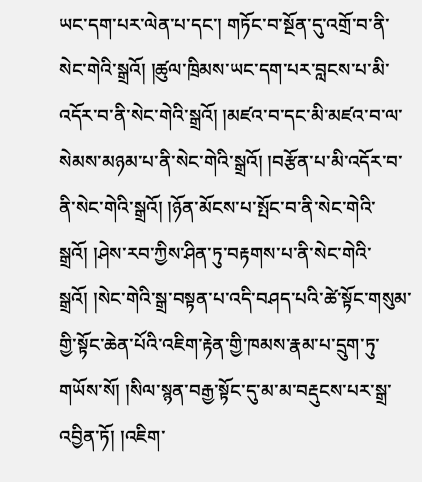ཡང་དག་པར་ལེན་པ་དང་། གཏོང་བ་སྔོན་དུ་འགྲོ་བ་ནི་སེང་གེའི་སྒྲའོ། །ཚུལ་ཁྲིམས་ཡང་དག་པར་བླངས་པ་མི་འདོར་བ་ནི་སེང་གེའི་སྒྲའོ། །མཛའ་བ་དང་མི་མཛའ་བ་ལ་སེམས་མཉམ་པ་ནི་སེང་གེའི་སྒྲའོ། །བརྩོན་པ་མི་འདོར་བ་ནི་སེང་གེའི་སྒྲའོ། །ཉོན་མོངས་པ་སྤོང་བ་ནི་སེང་གེའི་སྒྲའོ། །ཤེས་རབ་ཀྱིས་ཤིན་ཏུ་བརྟགས་པ་ནི་སེང་གེའི་སྒྲའོ། །སེང་གེའི་སྒྲ་བསྟན་པ་འདི་བཤད་པའི་ཚེ་སྟོང་གསུམ་གྱི་སྟོང་ཆེན་པོའི་འཇིག་རྟེན་གྱི་ཁམས་རྣམ་པ་དྲུག་ཏུ་གཡོས་སོ། །སིལ་སྙན་བརྒྱ་སྟོང་དུ་མ་མ་བརྡུངས་པར་སྒྲ་འབྱིན་ཏོ། །འཇིག་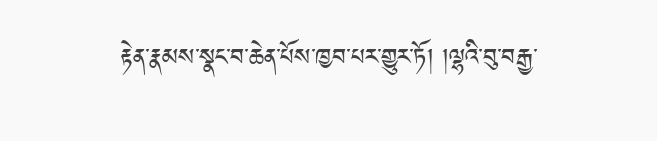རྟེན་རྣམས་སྣང་བ་ཆེན་པོས་ཁྱབ་པར་གྱུར་ཏོ། །ལྷའི་བུ་བརྒྱ་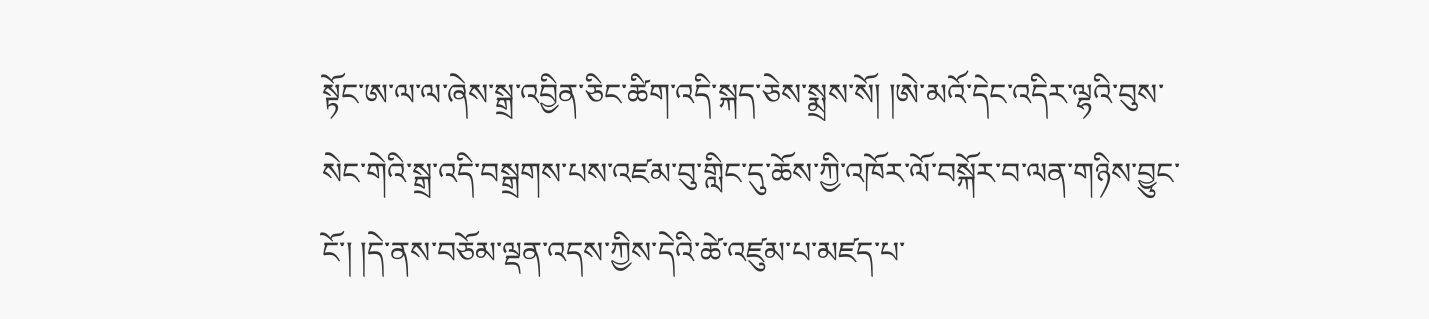སྟོང་ཨ་ལ་ལ་ཞེས་སྒྲ་འབྱིན་ཅིང་ཚིག་འདི་སྐད་ཅེས་སྨྲས་སོ། །ཨེ་མའོ་དེང་འདིར་ལྷའི་བུས་སེང་གེའི་སྒྲ་འདི་བསྒྲགས་པས་འཛམ་བུ་གླིང་དུ་ཆོས་ཀྱི་འཁོར་ལོ་བསྐོར་བ་ལན་གཉིས་བྱུང་ངོ་། །དེ་ནས་བཅོམ་ལྡན་འདས་ཀྱིས་དེའི་ཚེ་འཛུམ་པ་མཛད་པ་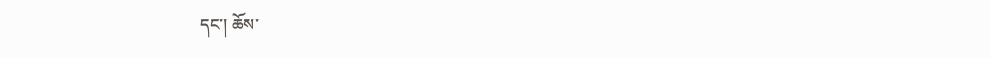དང་། ཆོས་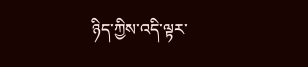ཉིད་ཀྱིས་འདི་ལྟར་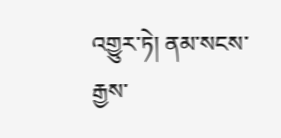འགྱུར་ཏེ། ནམ་སངས་རྒྱས་